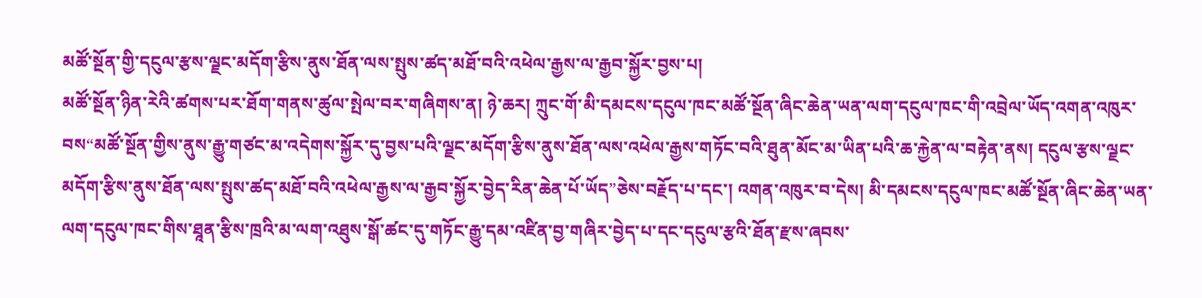མཚོ་སྔོན་གྱི་དངུལ་རྩས་ལྗང་མདོག་རྩིས་ནུས་ཐོན་ལས་སྤུས་ཚད་མཐོ་བའི་འཕེལ་རྒྱས་ལ་རྒྱབ་སྐྱོར་བྱས་པ།
མཚོ་སྔོན་ཉིན་རེའི་ཚགས་པར་ཐོག་གནས་ཚུལ་སྤེལ་བར་གཞིགས་ན། ཉེ་ཆར། ཀྲུང་གོ་མི་དམངས་དངུལ་ཁང་མཚོ་སྔོན་ཞིང་ཆེན་ཡན་ལག་དངུལ་ཁང་གི་འབྲེལ་ཡོད་འགན་འཁུར་བས“མཚོ་སྔོན་གྱིས་ནུས་རྒྱུ་གཙང་མ་འདེགས་སྐྱོར་དུ་བྱས་པའི་ལྗང་མདོག་རྩིས་ནུས་ཐོན་ལས་འཕེལ་རྒྱས་གཏོང་བའི་ཐུན་མོང་མ་ཡིན་པའི་ཆ་རྐྱེན་ལ་བརྟེན་ནས། དངུལ་རྩས་ལྗང་མདོག་རྩིས་ནུས་ཐོན་ལས་སྤུས་ཚད་མཐོ་བའི་འཕེལ་རྒྱས་ལ་རྒྱབ་སྐྱོར་བྱེད་རིན་ཆེན་པོ་ཡོད”ཅེས་བརྗོད་པ་དང་། འགན་འཁུར་བ་དེས། མི་དམངས་དངུལ་ཁང་མཚོ་སྔོན་ཞིང་ཆེན་ཡན་ལག་དངུལ་ཁང་གིས་ཐཱན་རྩིས་ཁྲའི་མ་ལག་འཐུས་སྒོ་ཚང་དུ་གཏོང་རྒྱུ་དམ་འཛིན་བྱ་གཞིར་བྱེད་པ་དང་དངུལ་རྩའི་ཐོན་རྫས་ཞབས་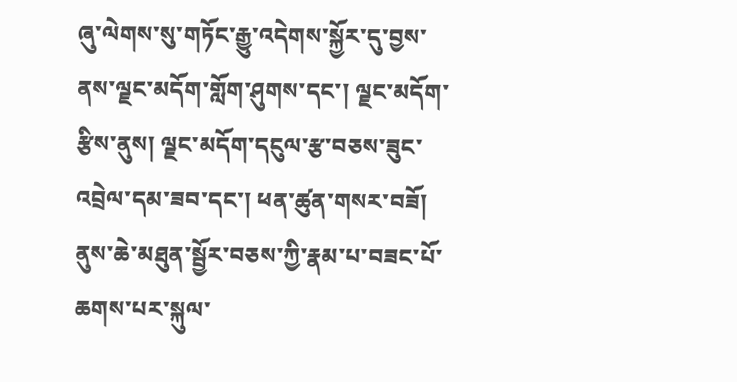ཞུ་ལེགས་སུ་གཏོང་རྒྱུ་འདེགས་སྐྱོར་དུ་བྱས་ནས་ལྗང་མདོག་གློག་ཤུགས་དང་། ལྗང་མདོག་རྩིས་ནུས། ལྗང་མདོག་དངུལ་རྩ་བཅས་ཟུང་འབྲེལ་དམ་ཟབ་དང་། ཕན་ཚུན་གསར་བཟོ། ནུས་ཆེ་མཐུན་སྦྱོར་བཅས་ཀྱི་རྣམ་པ་བཟང་པོ་ཆགས་པར་སྐུལ་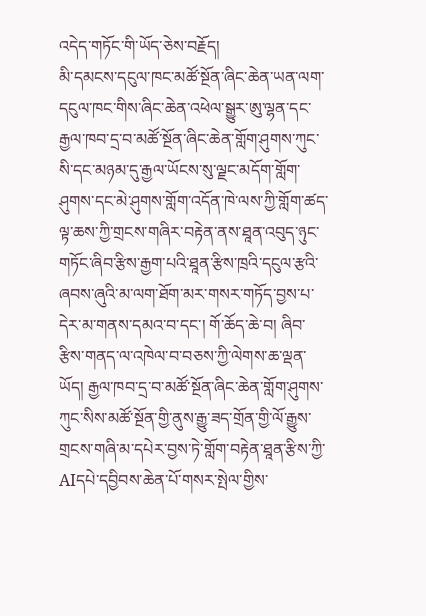འདེད་གཏོང་གི་ཡོད་ཅེས་བརྗོད།
མི་དམངས་དངུལ་ཁང་མཚོ་སྔོན་ཞིང་ཆེན་ཡན་ལག་དངུལ་ཁང་གིས་ཞིང་ཆེན་འཕེལ་སྒྱུར་ཨུ་ལྷན་དང་རྒྱལ་ཁབ་དྲ་བ་མཚོ་སྔོན་ཞིང་ཆེན་གློག་ཤུགས་ཀུང་སི་དང་མཉམ་དུ་རྒྱལ་ཡོངས་སུ་ལྗང་མདོག་གློག་ཤུགས་དང་མེ་ཤུགས་གློག་འདོན་ཁེ་ལས་ཀྱི་གློག་ཚད་ལྟ་ཆས་ཀྱི་གྲངས་གཞིར་བརྟེན་ནས་ཐཱན་འབུད་ཉུང་གཏོང་ཞིབ་རྩིས་རྒྱག་པའི་ཐཱན་རྩིས་ཁྲའི་དངུལ་རྩའི་ཞབས་ཞུའི་མ་ལག་ཐོག་མར་གསར་གཏོད་བྱས་པ་དེར་མ་གནས་དམའ་བ་དང་། གོ་ཆོད་ཆེ་བ། ཞིབ་རྩིས་གནད་ལ་འཁེལ་བ་བཅས་ཀྱི་ལེགས་ཆ་ལྡན་ཡོད། རྒྱལ་ཁབ་དྲ་བ་མཚོ་སྔོན་ཞིང་ཆེན་གློག་ཤུགས་ཀུང་སིས་མཚོ་སྔོན་གྱི་ནུས་རྒྱུ་ཟད་གྲོན་གྱི་ལོ་རྒྱུས་གྲངས་གཞི་མ་དཔེར་བྱས་ཏེ་གློག་བརྟེན་ཐཱན་རྩིས་ཀྱི་AIདཔེ་དབྱིབས་ཆེན་པོ་གསར་སྤེལ་གྱིས་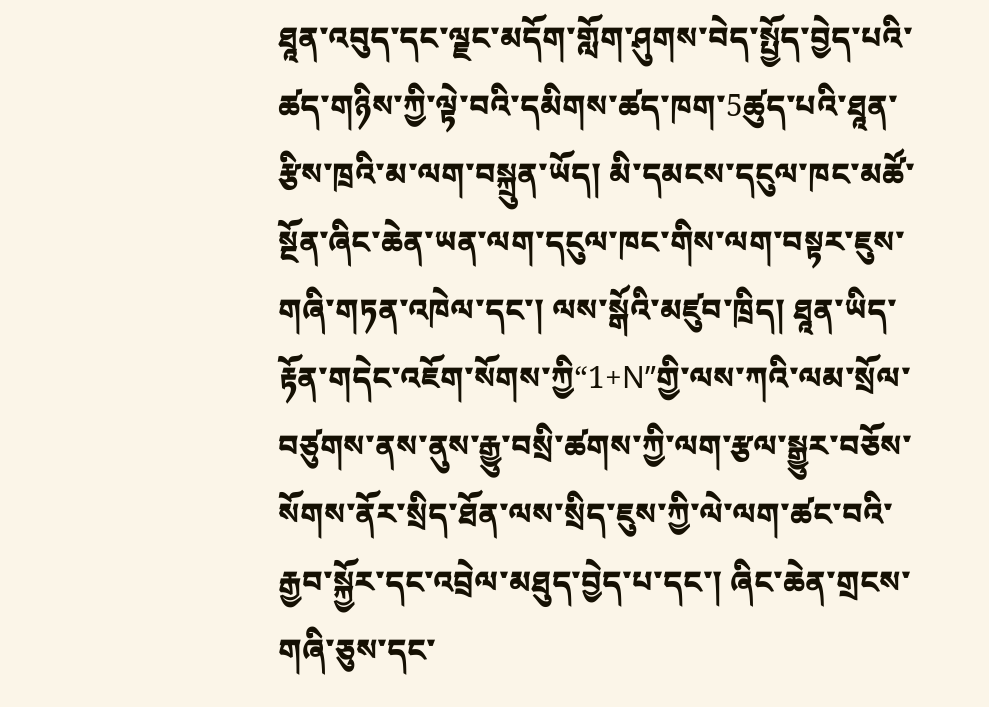ཐཱན་འབུད་དང་ལྗང་མདོག་གློག་ཤུགས་བེད་སྤྱོད་བྱེད་པའི་ཚད་གཉིས་ཀྱི་ལྟེ་བའི་དམིགས་ཚད་ཁག་5ཚུད་པའི་ཐཱན་རྩིས་ཁྲའི་མ་ལག་བསྐྲུན་ཡོད། མི་དམངས་དངུལ་ཁང་མཚོ་སྔོན་ཞིང་ཆེན་ཡན་ལག་དངུལ་ཁང་གིས་ལག་བསྟར་ཇུས་གཞི་གཏན་འཁེལ་དང་། ལས་སྒོའི་མཛུབ་ཁྲིད། ཐཱན་ཡིད་རྟོན་གདེང་འཇོག་སོགས་ཀྱི“1+N”གྱི་ལས་ཀའི་ལམ་སྲོལ་བཙུགས་ནས་ནུས་རྒྱུ་བསྲི་ཚགས་ཀྱི་ལག་རྩལ་སྒྱུར་བཅོས་སོགས་ནོར་སྲིད་ཐོན་ལས་སྲིད་ཇུས་ཀྱི་ལེ་ལག་ཚང་བའི་རྒྱབ་སྐྱོར་དང་འབྲེལ་མཐུད་བྱེད་པ་དང་། ཞིང་ཆེན་གྲངས་གཞི་ཅུས་དང་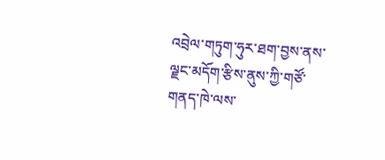འབྲེལ་གཏུག་ཧུར་ཐག་བྱས་ནས་ལྗང་མདོག་རྩིས་ནུས་ཀྱི་གཙོ་གནད་ཁེ་ལས་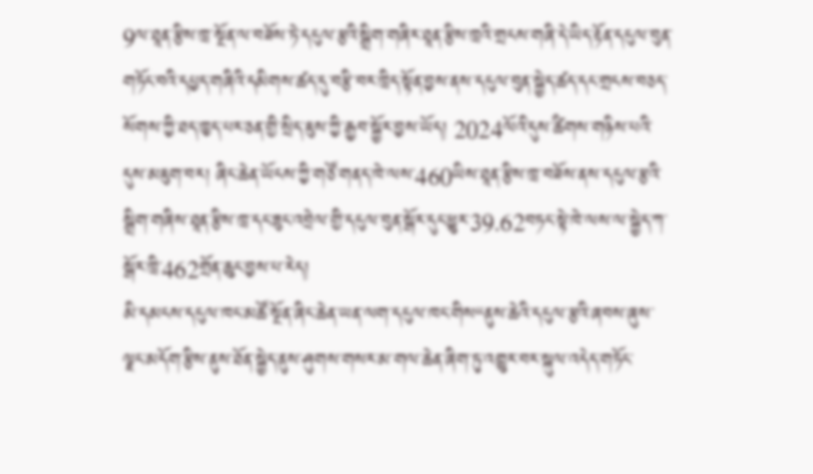9ལ་ཐཱན་རྩིས་ཁྲ་སྔོན་ལ་བཟོས་ཏེ་དངུལ་རྩའི་སྒྲིག་གཞིར་ཐཱན་རྩིས་ཁྲའི་གྲངས་གཞི་དེ་ཡིད་རྟོན་དངུལ་བུན་གཏོང་བའི་དཔྱད་གཞིའི་དམིགས་ཚད་དུ་བརྩི་བར་ཁྲིད་སྟོན་བྱས་ནས་དངུལ་བུན་སྐྱེད་ཚད་དང་གྲངས་བཅད་སོགས་ཀྱི་ཐད་ཁྱད་པར་ཅན་གྱི་སྲིད་ཇུས་ཀྱི་རྒྱབ་སྐྱོར་བྱས་ཡོད། 2024ལོའི་དུས་ཚིགས་གཉིས་པའི་དུས་མཇུག་བར། ཞིང་ཆེན་ཡོངས་ཀྱི་གཙོ་གནད་ཁེ་ལས་460ཡིས་ཐཱན་རྩིས་ཁྲ་བཟོས་ནས་དངུལ་རྩའི་སྒྲིག་གཞིས་ཐཱན་རྩིས་ཁྲ་དང་ཟུང་འབྲེལ་གྱི་དངུལ་བུན་སྒོར་དུང་ཕྱུར་39.62བཏང་སྟེ་ཁེ་ལས་ལ་སྐྱེད་ཀ་སྒོར་ཁྲི་462གྲོན་ཆུང་བྱས་པ་རེད།
མི་དམངས་དངུལ་ཁང་མཚོ་སྔོན་ཞིང་ཆེན་ཡན་ལག་དངུལ་ཁང་གིས“ནུས་ཆེའི་དངུལ་རྩའི་ཞབས་ཞུས་ལྗང་མདོག་རྩིས་ནུས་ཐོན་སྐྱེད་ནུས་ཤུགས་གསར་མ་གལ་ཆེན་ཞིག་ཏུ་འགྱུར་བར་སྐུལ་འདེད་གཏོང་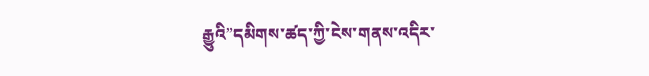རྒྱུའི”དམིགས་ཚད་ཀྱི་ངེས་གནས་འདིར་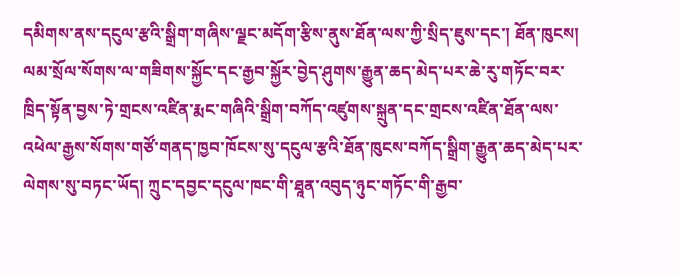དམིགས་ནས་དངུལ་རྩའི་སྒྲིག་གཞིས་ལྗང་མདོག་རྩིས་ནུས་ཐོན་ལས་ཀྱི་སྲིད་ཇུས་དང་། ཐོན་ཁུངས། ལམ་སྲོལ་སོགས་ལ་གཟིགས་སྐྱོང་དང་རྒྱབ་སྐྱོར་བྱེད་ཤུགས་རྒྱུན་ཆད་མེད་པར་ཆེ་རུ་གཏོང་བར་ཁྲིད་སྟོན་བྱས་ཏེ་གྲངས་འཛིན་རྨང་གཞིའི་སྒྲིག་བཀོད་འཛུགས་སྐྲུན་དང་གྲངས་འཛིན་ཐོན་ལས་འཕེལ་རྒྱས་སོགས་གཙོ་གནད་ཁྱབ་ཁོངས་སུ་དངུལ་རྩའི་ཐོན་ཁུངས་བཀོད་སྒྲིག་རྒྱུན་ཆད་མེད་པར་ལེགས་སུ་བཏང་ཡོད། ཀྲུང་དབྱང་དངུལ་ཁང་གི་ཐཱན་འབུད་ཉུང་གཏོང་གི་རྒྱབ་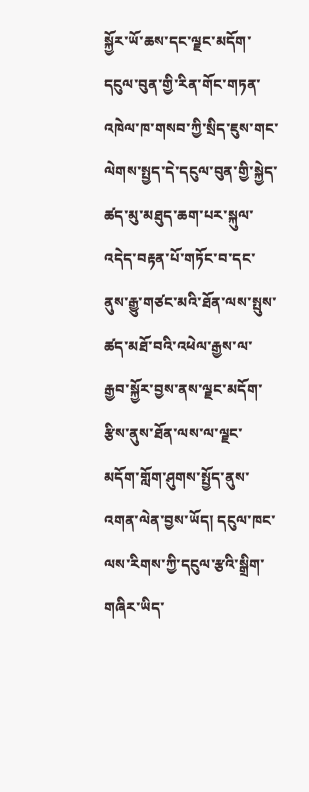སྐྱོར་ཡོ་ཆས་དང་ལྗང་མདོག་དངུལ་བུན་གྱི་རིན་གོང་གཏན་འཁེལ་ཁ་གསབ་ཀྱི་སྲིད་ཇུས་གང་ལེགས་སྤྱད་དེ་དངུལ་བུན་གྱི་སྐྱེད་ཚད་མུ་མཐུད་ཆག་པར་སྐུལ་འདེད་བརྟན་པོ་གཏོང་བ་དང་ནུས་རྒྱུ་གཙང་མའི་ཐོན་ལས་སྤུས་ཚད་མཐོ་བའི་འཕེལ་རྒྱས་ལ་རྒྱབ་སྐྱོར་བྱས་ནས་ལྗང་མདོག་རྩིས་ནུས་ཐོན་ལས་ལ་ལྗང་མདོག་གློག་ཤུགས་སྤྱོད་ནུས་འགན་ལེན་བྱས་ཡོད། དངུལ་ཁང་ལས་རིགས་ཀྱི་དངུལ་རྩའི་སྒྲིག་གཞིར་ཡིད་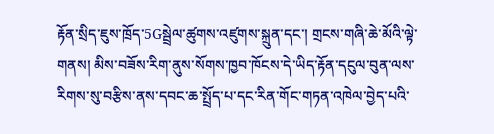རྟོན་སྲིད་ཇུས་ཁྲོད་5Gསྦྲེལ་ཚུགས་འཛུགས་སྐྲུན་དང་། གྲངས་གཞི་ཆེ་མོའི་ལྟེ་གནས། མིས་བཟོས་རིག་ནུས་སོགས་ཁྱབ་ཁོངས་དེ་ཡིད་རྟོན་དངུལ་བུན་ལས་རིགས་སུ་བརྩིས་ནས་དབང་ཆ་སྤྲོད་པ་དང་རིན་གོང་གཏན་འཁེལ་བྱེད་པའི་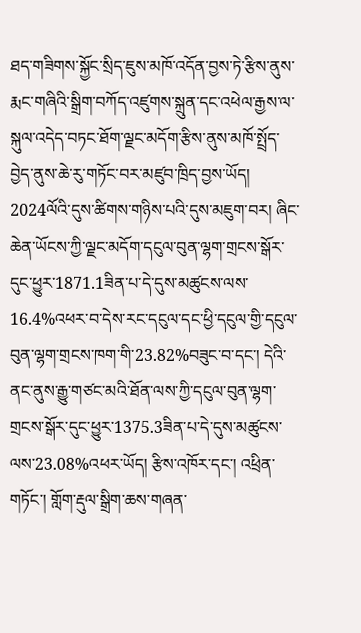ཐད་གཟིགས་སྐྱོང་སྲིད་ཇུས་མཁོ་འདོན་བྱས་ཏེ་རྩིས་ནུས་རྨང་གཞིའི་སྒྲིག་བཀོད་འཛུགས་སྐྲུན་དང་འཕེལ་རྒྱས་ལ་སྐུལ་འདེད་བཏང་ཐོག་ལྗང་མདོག་རྩིས་ནུས་མཁོ་སྤྲོད་བྱེད་ནུས་ཆེ་རུ་གཏོང་བར་མཛུབ་ཁྲིད་བྱས་ཡོད། 2024ལོའི་དུས་ཚིགས་གཉིས་པའི་དུས་མཇུག་བར། ཞིང་ཆེན་ཡོངས་ཀྱི་ལྗང་མདོག་དངུལ་བུན་ལྷག་གྲངས་སྒོར་དུང་ཕྱུར་1871.1ཟིན་པ་དེ་དུས་མཚུངས་ལས་16.4%འཕར་བ་དེས་རང་དངུལ་དང་ཕྱི་དངུལ་གྱི་དངུལ་བུན་ལྷག་གྲངས་ཁག་གི་23.82%བཟུང་བ་དང་། དེའི་ནང་ནུས་རྒྱུ་གཙང་མའི་ཐོན་ལས་ཀྱི་དངུལ་བུན་ལྷག་གྲངས་སྒོར་དུང་ཕྱུར་1375.3ཟིན་པ་དེ་དུས་མཚུངས་ལས་23.08%འཕར་ཡོད། རྩིས་འཁོར་དང་། འཕྲིན་གཏོང་། གློག་རྡུལ་སྒྲིག་ཆས་གཞན་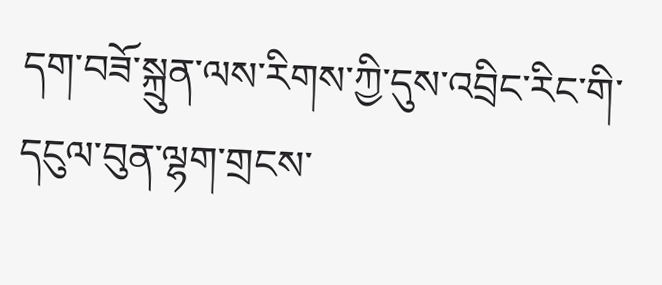དག་བཟོ་སྐྲུན་ལས་རིགས་ཀྱི་དུས་འབྲིང་རིང་གི་དངུལ་བུན་ལྷག་གྲངས་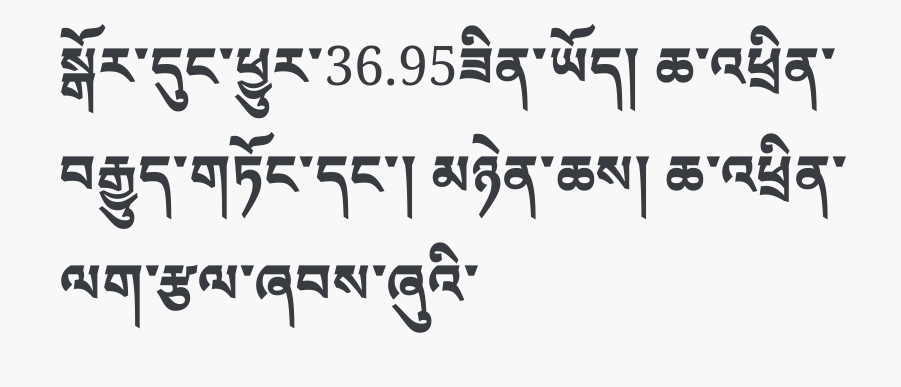སྒོར་དུང་ཕྱུར་36.95ཟིན་ཡོད། ཆ་འཕྲིན་བརྒྱུད་གཏོང་དང་། མཉེན་ཆས། ཆ་འཕྲིན་ལག་རྩལ་ཞབས་ཞུའི་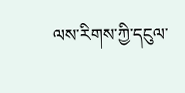ལས་རིགས་ཀྱི་དངུལ་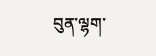བུན་ལྷག་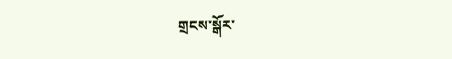གྲངས་སྒོར་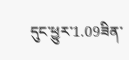དུང་ཕྱུར་1.09ཟིན་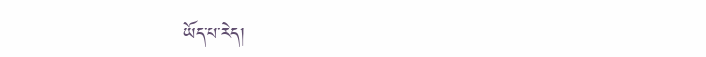ཡོད་པ་རེད།